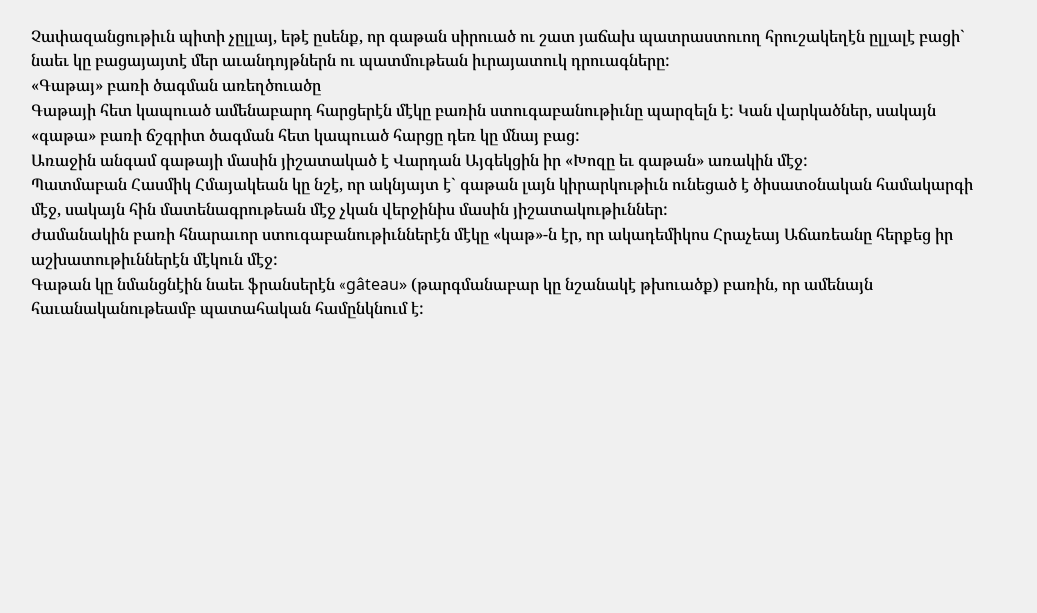Չափազանցութիւն պիտի չըլլայ, եթէ ըսենք, որ գաթան սիրուած ու շատ յաճախ պատրաստուող հրուշակեղէն ըլլալէ բացի` նաեւ կը բացայայտէ մեր աւանդոյթներն ու պատմութեան իւրայատուկ դրուագները:
«Գաթայ» բառի ծագման առեղծուածը
Գաթայի հետ կապուած ամենաբարդ հարցերէն մէկը բառին ստուգաբանութիւնը պարզելն է: Կան վարկածներ, սակայն «գաթա» բառի ճշգրիտ ծագման հետ կապուած հարցը դեռ կը մնայ բաց:
Առաջին անգամ գաթայի մասին յիշատակած է Վարդան Այգեկցին իր «Խոզը եւ գաթան» առակին մէջ:
Պատմաբան Հասմիկ Հմայակեան կը նշէ, որ ակնյայտ է` գաթան լայն կիրարկութիւն ունեցած է ծիսատօնական համակարգի մէջ, սակայն հին մատենագրութեան մէջ չկան վերջինիս մասին յիշատակութիւններ:
Ժամանակին բառի հնարաւոր ստուգաբանութիւններէն մէկը «կաթ»-ն էր, որ ակադեմիկոս Հրաչեայ Աճառեանը հերքեց իր աշխատութիւններէն մէկուն մէջ:
Գաթան կը նմանցնէին նաեւ ֆրանսերէն «gâteau» (թարգմանաբար կը նշանակէ թխուածք) բառին, որ ամենայն հաւանականութեամբ պատահական համընկնում է: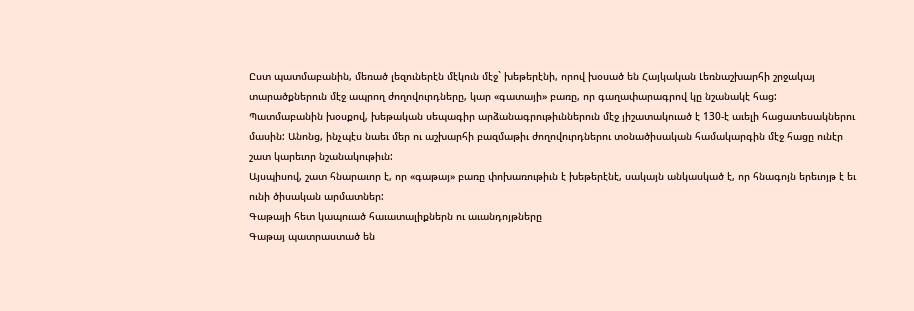Ըստ պատմաբանին, մեռած լեզուներէն մէկուն մէջ` խեթերէնի, որով խօսած են Հայկական Լեռնաշխարհի շրջակայ տարածքներուն մէջ ապրող ժողովուրդները, կար «գատայի» բառը, որ գաղափարագրով կը նշանակէ հաց:
Պատմաբանին խօսքով, խեթական սեպագիր արձանագրութիւններուն մէջ յիշատակուած է 130-է աւելի հացատեսակներու մասին: Անոնց, ինչպէս նաեւ մեր ու աշխարհի բազմաթիւ ժողովուրդներու տօնածիսական համակարգին մէջ հացը ունէր շատ կարեւոր նշանակութիւն:
Այսպիսով, շատ հնարաւոր է, որ «գաթայ» բառը փոխառութիւն է խեթերէնէ, սակայն անկասկած է, որ հնագոյն երեւոյթ է եւ ունի ծիսական արմատներ:
Գաթայի հետ կապուած հաւատալիքներն ու աւանդոյթները
Գաթայ պատրաստած են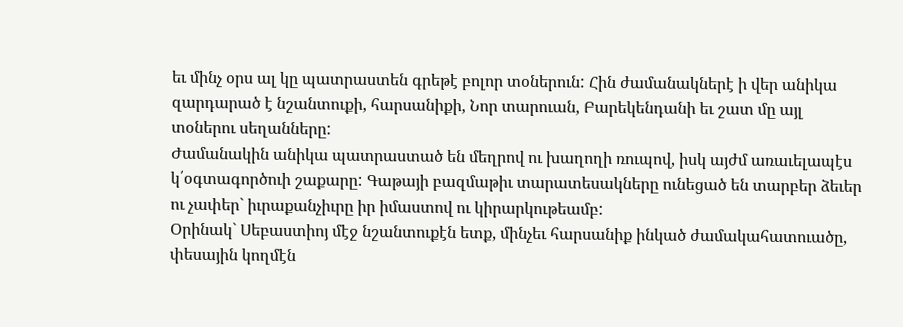եւ մինչ օրս ալ կը պատրաստեն գրեթէ բոլոր տօներուն: Հին ժամանակներէ ի վեր անիկա զարդարած է նշանտուքի, հարսանիքի, Նոր տարուան, Բարեկենդանի եւ շատ մը այլ տօներու սեղանները:
Ժամանակին անիկա պատրաստած են մեղրով ու խաղողի ռուպով, իսկ այժմ առաւելապէս կ՛օգտագործուի շաքարը: Գաթայի բազմաթիւ տարատեսակները ունեցած են տարբեր ձեւեր ու չափեր` իւրաքանչիւրը իր իմաստով ու կիրարկութեամբ:
Օրինակ` Սեբաստիոյ մէջ նշանտուքէն ետք, մինչեւ հարսանիք ինկած ժամակահատուածը, փեսային կողմէն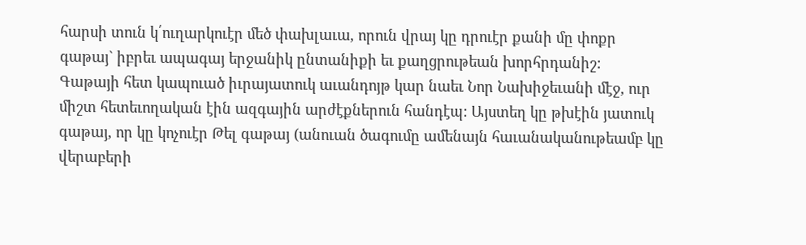հարսի տուն կ՛ուղարկուէր մեծ փախլաւա, որուն վրայ կը դրուէր քանի մը փոքր գաթայ` իբրեւ ապագայ երջանիկ ընտանիքի եւ քաղցրութեան խորհրդանիշ:
Գաթայի հետ կապուած իւրայատուկ աւանդոյթ կար նաեւ Նոր Նախիջեւանի մէջ, ուր միշտ հետեւողական էին ազգային արժէքներուն հանդէպ: Այստեղ կը թխէին յատուկ գաթայ, որ կը կոչուէր Թել գաթայ (անուան ծագումը ամենայն հաւանականութեամբ կը վերաբերի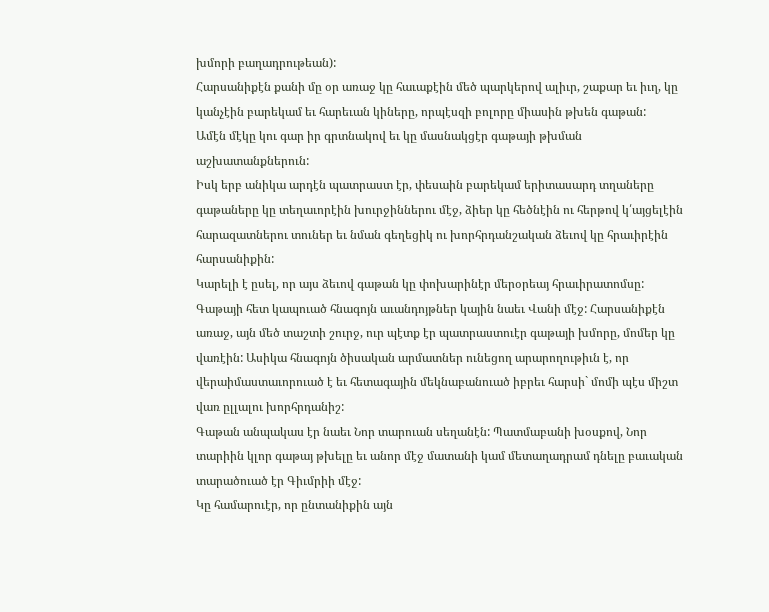խմորի բաղադրութեան):
Հարսանիքէն քանի մը օր առաջ կը հաւաքէին մեծ պարկերով ալիւր, շաքար եւ իւղ, կը կանչէին բարեկամ եւ հարեւան կիները, որպէսզի բոլորը միասին թխեն գաթան:
Ամէն մէկը կու գար իր գրտնակով եւ կը մասնակցէր գաթայի թխման աշխատանքներուն:
Իսկ երբ անիկա արդէն պատրաստ էր, փեսաին բարեկամ երիտասարդ տղաները գաթաները կը տեղաւորէին խուրջիններու մէջ, ձիեր կը հեծնէին ու հերթով կ՛այցելէին հարազատներու տուներ եւ նման գեղեցիկ ու խորհրդանշական ձեւով կը հրաւիրէին հարսանիքին:
Կարելի է ըսել, որ այս ձեւով գաթան կը փոխարինէր մերօրեայ հրաւիրատոմսը:
Գաթայի հետ կապուած հնագոյն աւանդոյթներ կային նաեւ Վանի մէջ: Հարսանիքէն առաջ, այն մեծ տաշտի շուրջ, ուր պէտք էր պատրաստուէր գաթայի խմորը, մոմեր կը վառէին: Ասիկա հնագոյն ծիսական արմատներ ունեցող արարողութիւն է, որ վերաիմաստաւորուած է եւ հետագային մեկնաբանուած իբրեւ հարսի` մոմի պէս միշտ վառ ըլլալու խորհրդանիշ:
Գաթան անպակաս էր նաեւ Նոր տարուան սեղանէն: Պատմաբանի խօսքով, Նոր տարիին կլոր գաթայ թխելը եւ անոր մէջ մատանի կամ մետաղադրամ դնելը բաւական տարածուած էր Գիւմրիի մէջ:
Կը համարուէր, որ ընտանիքին այն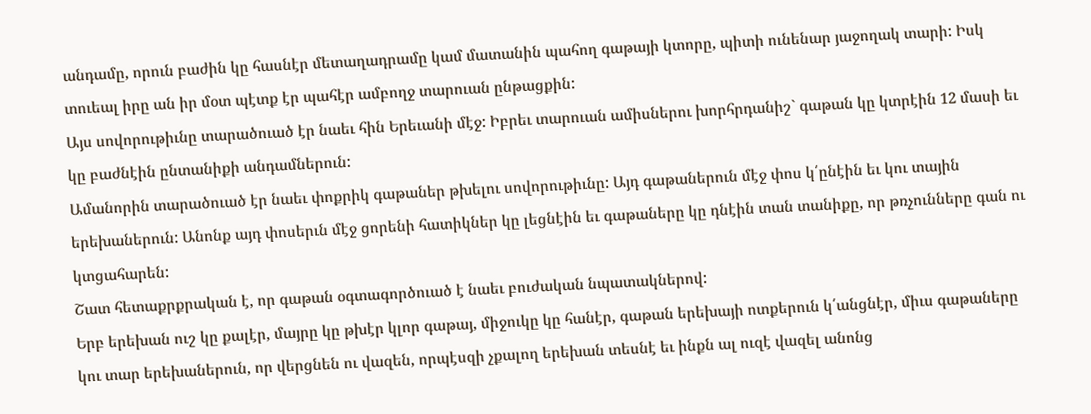անդամը, որուն բաժին կը հասնէր մետաղադրամը կամ մատանին պահող գաթայի կտորը, պիտի ունենար յաջողակ տարի: Իսկ տուեալ իրը ան իր մօտ պէտք էր պահէր ամբողջ տարուան ընթացքին:
Այս սովորութիւնը տարածուած էր նաեւ հին Երեւանի մէջ: Իբրեւ տարուան ամիսներու խորհրդանիշ` գաթան կը կտրէին 12 մասի եւ կը բաժնէին ընտանիքի անդամներուն:
Ամանորին տարածուած էր նաեւ փոքրիկ գաթաներ թխելու սովորութիւնը: Այդ գաթաներուն մէջ փոս կ՛ընէին եւ կու տային երեխաներուն: Անոնք այդ փոսերւն մէջ ցորենի հատիկներ կը լեցնէին եւ գաթաները կը դնէին տան տանիքը, որ թռչունները գան ու կտցահարեն:
Շատ հետաքրքրական է, որ գաթան օգտագործուած է նաեւ բուժական նպատակներով:
Երբ երեխան ուշ կը քալէր, մայրը կը թխէր կլոր գաթայ, միջուկը կը հանէր, գաթան երեխայի ոտքերուն կ՛անցնէր, միւս գաթաները կու տար երեխաներուն, որ վերցնեն ու վազեն, որպէսզի չքալող երեխան տեսնէ եւ ինքն ալ ուզէ վազել անոնց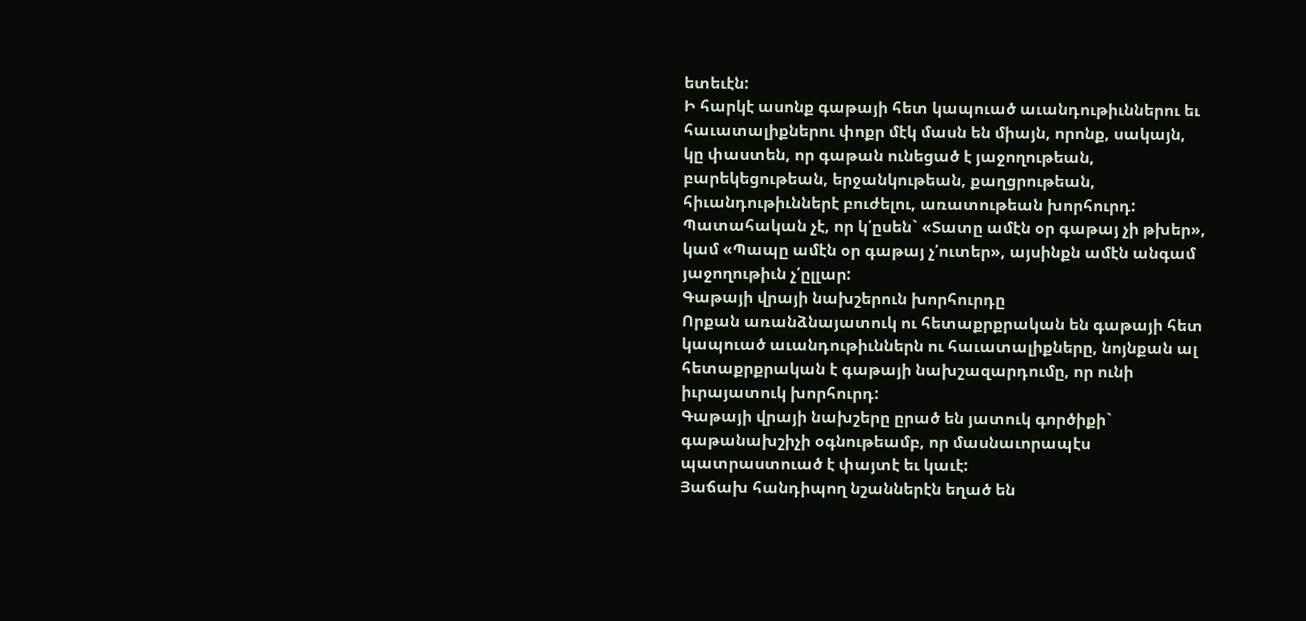ետեւէն:
Ի հարկէ ասոնք գաթայի հետ կապուած աւանդութիւններու եւ հաւատալիքներու փոքր մէկ մասն են միայն, որոնք, սակայն, կը փաստեն, որ գաթան ունեցած է յաջողութեան, բարեկեցութեան, երջանկութեան, քաղցրութեան, հիւանդութիւններէ բուժելու, առատութեան խորհուրդ:
Պատահական չէ, որ կ՛ըսեն` «Տատը ամէն օր գաթայ չի թխեր», կամ «Պապը ամէն օր գաթայ չ՛ուտեր», այսինքն ամէն անգամ յաջողութիւն չ՛ըլլար:
Գաթայի վրայի նախշերուն խորհուրդը
Որքան առանձնայատուկ ու հետաքրքրական են գաթայի հետ կապուած աւանդութիւններն ու հաւատալիքները, նոյնքան ալ հետաքրքրական է գաթայի նախշազարդումը, որ ունի իւրայատուկ խորհուրդ:
Գաթայի վրայի նախշերը ըրած են յատուկ գործիքի` գաթանախշիչի օգնութեամբ, որ մասնաւորապէս պատրաստուած է փայտէ եւ կաւէ:
Յաճախ հանդիպող նշաններէն եղած են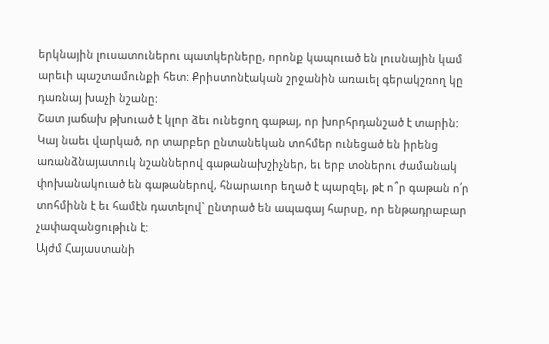երկնային լուսատուներու պատկերները, որոնք կապուած են լուսնային կամ արեւի պաշտամունքի հետ: Քրիստոնէական շրջանին առաւել գերակշռող կը դառնայ խաչի նշանը:
Շատ յաճախ թխուած է կլոր ձեւ ունեցող գաթայ, որ խորհրդանշած է տարին:
Կայ նաեւ վարկած, որ տարբեր ընտանեկան տոհմեր ունեցած են իրենց առանձնայատուկ նշաններով գաթանախշիչներ, եւ երբ տօներու ժամանակ փոխանակուած են գաթաներով, հնարաւոր եղած է պարզել, թէ ո՞ր գաթան ո՛ր տոհմինն է եւ համէն դատելով` ընտրած են ապագայ հարսը, որ ենթադրաբար չափազանցութիւն է:
Այժմ Հայաստանի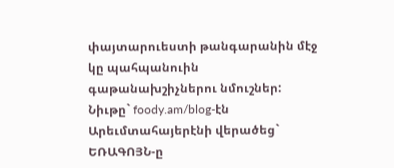փայտարուեստի թանգարանին մէջ կը պահպանուին գաթանախշիչներու նմուշներ:
Նիւթը` foody.am/blog-էն
Արեւմտահայերէնի վերածեց`
ԵՌԱԳՈՅՆ-ը